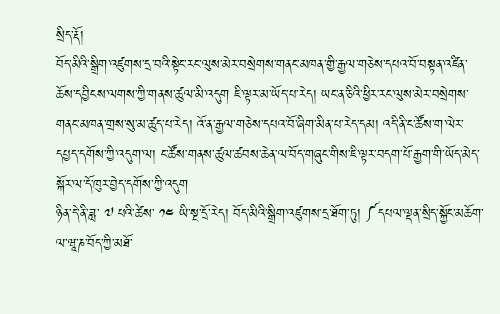སྲིད་རྡོ།
བོད་མིའི་སྒྲིག་འཛུགས་དྲ་བའི་སྟེང་རང་ལུས་མེར་བསྲེགས་གནང་མཁན་གྱི་རྒྱལ་གཅེས་དཔའ་བོ་བསྟན་འཛིན་ཆོས་དབྱིངས་ལགས་ཀྱི་གནས་ཚུལ་མི་འདུག ཇི་ལྟར་མ་ཡོད་པ་རེད། ཡང་ན་ཅིའི་ཕྱིར་རང་ལུས་མེར་བསྲེགས་གནང་མཁན་གྲས་སུ་མ་ཚུད་པ་རེད། འོ་ན་རྒྱལ་གཅེས་དཔའ་བོ་ཞིག་མིན་པ་རེད་དམ། འདི་ནི་ང་ཚོས་ག་ལེར་དཔྱད་དགོས་ཀྱི་འདུག་ལ། ང་ཚོས་གནས་ཚུལ་ཚབས་ཆེན་ལ་བོད་གཞུང་གིས་ཇི་ལྟར་བདག་པོ་རྒྱག་གི་ཡོད་མེད་སྐོར་ལ་དོ་ཁུར་བྱེད་དགོས་ཀྱི་འདུག
ཉིན་དེ་ནི་ཟླ་ ༧ པའི་ཚེས་ ༡༤ ཡི་སྔ་དྲོ་རེད། བོད་མིའི་སྒྲིག་འཛུགས་དྲ་ཐོག་ཏུ། ༼དཔལ་ལྡན་སྲིད་སྐྱོང་མཆོག་ལ་ཝཱ་ཎ་བོད་ཀྱི་མཐོ་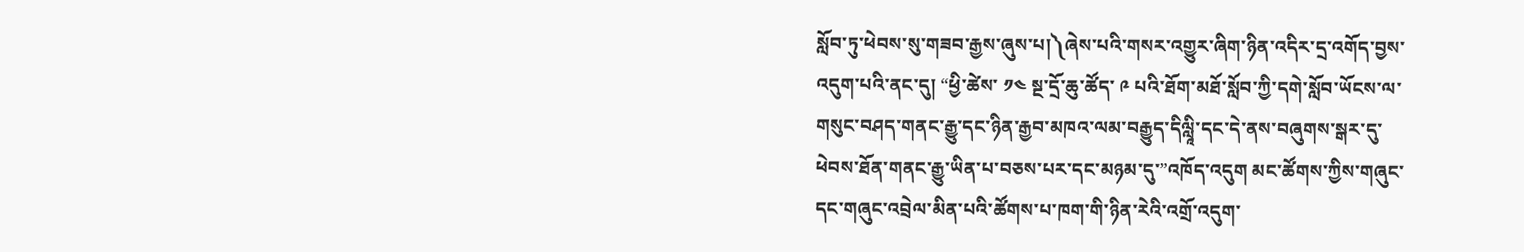སློབ་ཏུ་ཕེབས་སུ་གཟབ་རྒྱས་ཞུས་པ།༽ཞེས་པའི་གསར་འགྱུར་ཞིག་ཉིན་འདིར་དྲ་འགོད་བྱས་འདུག་པའི་ནང་དུ། “ཕྱི་ཚེས་ ༡༤ སྔ་དྲོ་ཆུ་ཚོད་ ༩ པའི་ཐོག་མཐོ་སློབ་ཀྱི་དགེ་སློབ་ཡོངས་ལ་གསུང་བཤད་གནང་རྒྱུ་དང་ཉིན་རྒྱབ་མཁའ་ལམ་བརྒྱུད་དིལླཱི་དང་དེ་ནས་བཞུགས་སྒར་དུ་ཕེབས་ཐོན་གནང་རྒྱུ་ཡིན་པ་བཅས་པར་དང་མཉམ་དུ་”འཁོད་འདུག མང་ཚོགས་ཀྱིས་གཞུང་དང་གཞུང་འབྲེལ་མིན་པའི་ཚོགས་པ་ཁག་གི་ཉིན་རེའི་འགྲོ་འདུག་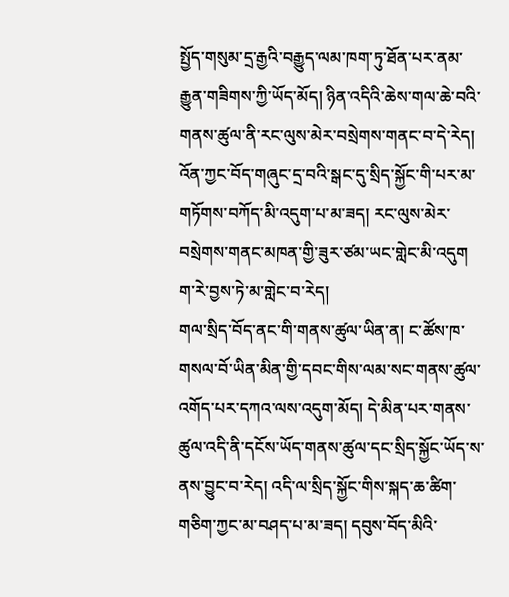སྤྱོད་གསུམ་དྲ་རྒྱའི་བརྒྱུད་ལམ་ཁག་ཏུ་ཐོན་པར་ནམ་རྒྱུན་གཟིགས་ཀྱི་ཡོད་མོད། ཉིན་འདིའི་ཆེས་གལ་ཆེ་བའི་གནས་ཚུལ་ནི་རང་ལུས་མེར་བསྲེགས་གནང་བ་དེ་རེད། འོན་ཀྱང་བོད་གཞུང་དྲ་བའི་སྒང་དུ་སྲིད་སྐྱོང་གི་པར་མ་གཏོགས་བཀོད་མི་འདུག་པ་མ་ཟད། རང་ལུས་མེར་བསྲེགས་གནང་མཁན་གྱི་ཟུར་ཙམ་ཡང་གླེང་མི་འདུག ག་རེ་བྱས་ཏེ་མ་གླེང་བ་རེད།
གལ་སྲིད་བོད་ནང་གི་གནས་ཚུལ་ཡིན་ན། ང་ཚོས་ཁ་གསལ་བོ་ཡིན་མིན་གྱི་དབང་གིས་ལམ་སང་གནས་ཚུལ་འགོད་པར་དཀའ་ལས་འདུག་མོད། དེ་མིན་པར་གནས་ཚུལ་འདི་ནི་དངོས་ཡོད་གནས་ཚུལ་དང་སྲིད་སྐྱོང་ཡོད་ས་ནས་བྱུང་བ་རེད། འདི་ལ་སྲིད་སྐྱོང་གིས་སྐད་ཆ་ཚིག་གཅིག་ཀྱང་མ་བཤད་པ་མ་ཟད། དབུས་བོད་མིའི་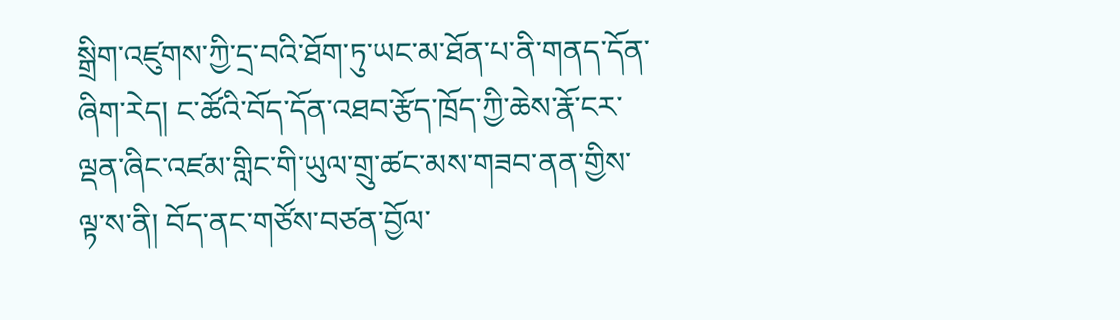སྒྲིག་འཛུགས་ཀྱི་དྲ་བའི་ཐོག་ཏུ་ཡང་མ་ཐོན་པ་ནི་གནད་དོན་ཞིག་རེད། ང་ཚོའི་བོད་དོན་འཐབ་རྩོད་ཁྲོད་ཀྱི་ཆེས་རྣོ་ངར་ལྡན་ཞིང་འཛམ་གླིང་གི་ཡུལ་གྲུ་ཚང་མས་གཟབ་ནན་གྱིས་ལྟ་ས་ནི། བོད་ནང་གཙོས་བཙན་བྱོལ་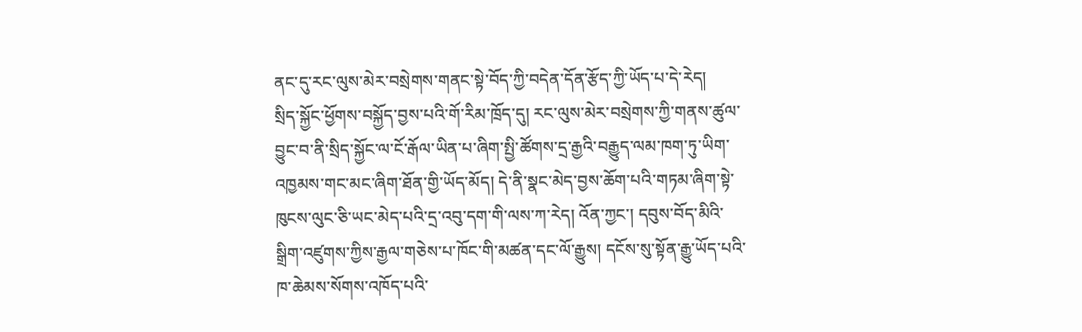ནང་དུ་རང་ལུས་མེར་བསྲེགས་གནང་སྟེ་བོད་ཀྱི་བདེན་དོན་རྩོད་ཀྱི་ཡོད་པ་དེ་རེད།
སྲིད་སྐྱོང་ཕྱོགས་བསྐྱོད་བྱས་པའི་གོ་རིམ་ཁྲོད་དུ། རང་ལུས་མེར་བསྲེགས་ཀྱི་གནས་ཚུལ་བྱུང་བ་ནི་སྲིད་སྐྱོང་ལ་ངོ་རྒོལ་ཡིན་པ་ཞིག་སྤྱི་ཚོགས་དྲ་རྒྱའི་བརྒྱུད་ལམ་ཁག་ཏུ་ཡིག་འཁྱམས་གང་མང་ཞིག་ཐོན་གྱི་ཡོད་མོད། དེ་ནི་སྣང་མེད་བྱས་ཆོག་པའི་གཏམ་ཞིག་སྟེ་ཁུངས་ལུང་ཅི་ཡང་མེད་པའི་དྲ་འབུ་དག་གི་ལས་ཀ་རེད། འོན་ཀྱང་། དབུས་བོད་མིའི་སྒྲིག་འཛུགས་ཀྱིས་རྒྱལ་གཅེས་པ་ཁོང་གི་མཚན་དང་ལོ་རྒྱུས། དངོས་སུ་སྟོན་རྒྱུ་ཡོད་པའི་ཁ་ཆེམས་སོགས་འཁོད་པའི་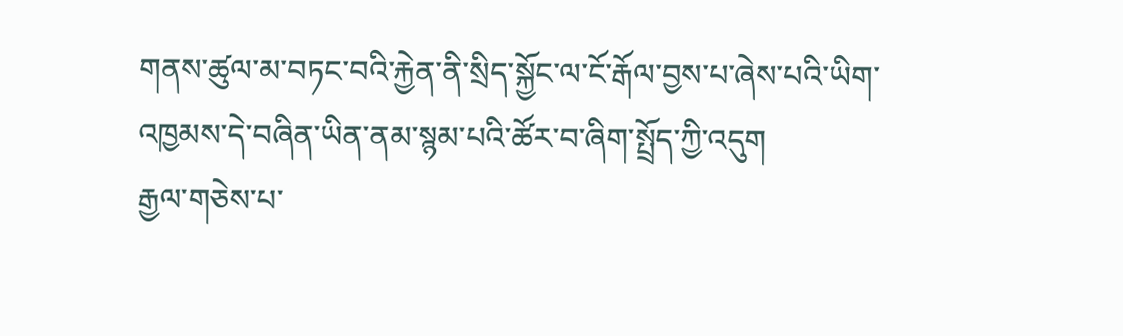གནས་ཚུལ་མ་བཏང་བའི་རྐྱེན་ནི་སྲིད་སྐྱོང་ལ་ངོ་རྒོལ་བྱས་པ་ཞེས་པའི་ཡིག་འཁྱམས་དེ་བཞིན་ཡིན་ནམ་སྙམ་པའི་ཚོར་བ་ཞིག་སྤྲོད་ཀྱི་འདུག
རྒྱལ་གཅེས་པ་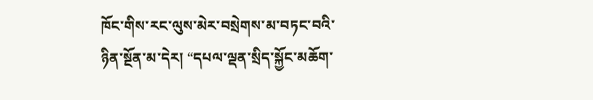ཁོང་གིས་རང་ལུས་མེར་བསྲེགས་མ་བཏང་བའི་ཉིན་སྔོན་མ་དེར། “དཔལ་ལྡན་སྲིད་སྐྱོང་མཆོག་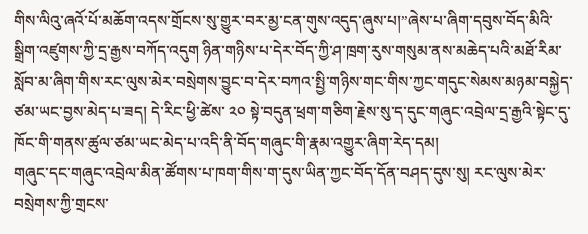གིས་ལིའུ་ཞའོ་པོ་མཆོག་འདས་གྲོངས་སུ་གྱུར་བར་མྱ་ངན་གུས་འདུད་ཞུས་པ།”ཞེས་པ་ཞིག་དབུས་བོད་མིའི་སྒྲིག་འཛུགས་ཀྱི་དྲ་རྒྱས་བཀོད་འདུག ཉིན་གཉིས་པ་དེར་བོད་ཀྱི་ཤ་ཁྲག་རུས་གསུམ་ནས་མཆེད་པའི་མཐོ་རིམ་སློབ་མ་ཞིག་གིས་རང་ལུས་མེར་བསྲེགས་བྱུང་བ་དེར་བཀའ་སྤྱི་གཉིས་གང་གིས་ཀྱང་གདུང་སེམས་མཉམ་བསྐྱེད་ཙམ་ཡང་བྱས་མེད་པ་ཟད། དེ་རིང་ཕྱི་ཚེས་ ༢༠ སྟེ་བདུན་ཕྲག་གཅིག་རྗེས་སུ་ད་དུང་གཞུང་འབྲེལ་དྲ་རྒྱའི་སྟེང་དུ་ཁོང་གི་གནས་ཚུལ་ཙམ་ཡང་མེད་པ་འདི་ནི་བོད་གཞུང་གི་རྣམ་འགྱུར་ཞིག་རེད་དམ།
གཞུང་དང་གཞུང་འབྲེལ་མིན་ཚོགས་པ་ཁག་གིས་ག་དུས་ཡིན་ཀྱང་བོད་དོན་བཤད་དུས་སུ། རང་ལུས་མེར་བསྲེགས་ཀྱི་གྲངས་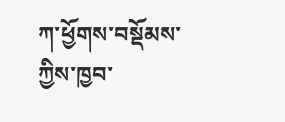ཀ་ཕྱོགས་བསྡོམས་ཀྱིས་ཁྱབ་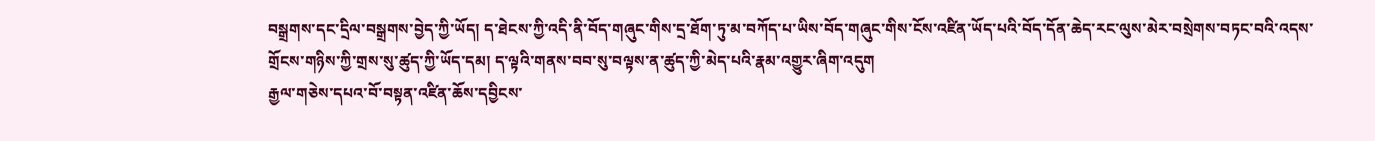བསྒྲགས་དང་དྲིལ་བསྒྲགས་བྱེད་ཀྱི་ཡོད། ད་ཐེངས་ཀྱི་འདི་ནི་བོད་གཞུང་གིས་དྲ་ཐོག་ཏུ་མ་བཀོད་པ་ཡིས་བོད་གཞུང་གིས་ངོས་འཛིན་ཡོད་པའི་བོད་དོན་ཆེད་རང་ལུས་མེར་བསྲེགས་བཏང་བའི་འདས་གྲོངས་གཉིས་ཀྱི་གྲས་སུ་ཚུད་ཀྱི་ཡོད་དམ། ད་ལྟའི་གནས་བབ་སུ་བལྟས་ན་ཚུད་ཀྱི་མེད་པའི་རྣམ་འགྱུར་ཞིག་འདུག
རྒྱལ་གཅེས་དཔའ་བོ་བསྟན་འཛིན་ཆོས་དབྱིངས་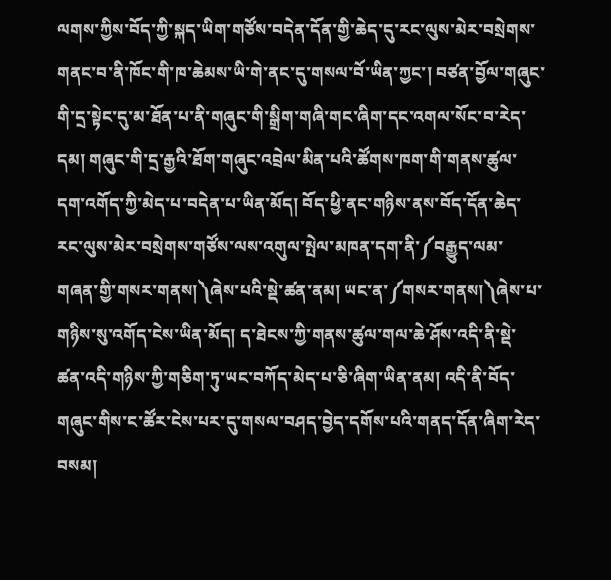ལགས་ཀྱིས་བོད་ཀྱི་སྐད་ཡིག་གཙོས་བདེན་དོན་གྱི་ཆེད་དུ་རང་ལུས་མེར་བསྲེགས་གནང་བ་ནི་ཁོང་གི་ཁ་ཆེམས་ཡི་གེ་ནང་དུ་གསལ་བོ་ཡིན་ཀྱང་། བཙན་བྱོལ་གཞུང་གི་དྲ་སྟེང་དུ་མ་ཐོན་པ་ནི་གཞུང་གི་སྒྲིག་གཞི་གང་ཞིག་དང་འགལ་སོང་བ་རེད་དམ། གཞུང་གི་དྲ་རྒྱའི་ཐོག་གཞུང་འབྲེལ་མིན་པའི་ཚོགས་ཁག་གི་གནས་ཚུལ་དག་འགོད་ཀྱི་མེད་པ་བདེན་པ་ཡིན་མོད། བོད་ཕྱི་ནང་གཉིས་ནས་བོད་དོན་ཆེད་རང་ལུས་མེར་བསྲེགས་གཙོས་ལས་འགུལ་སྤེལ་མཁན་དག་ནི་༼བརྒྱུད་ལམ་གཞན་གྱི་གསར་གནས།༽ཞེས་པའི་སྡེ་ཚན་ནམ། ཡང་ན་༼གསར་གནས།༽ཞེས་པ་གཉིས་སུ་འགོད་ངེས་ཡིན་མོད། ད་ཐེངས་ཀྱི་གནས་ཚུལ་གལ་ཆེ་ཤོས་འདི་ནི་སྡེ་ཚན་འདི་གཉིས་ཀྱི་གཅིག་ཏུ་ཡང་བཀོད་མེད་པ་ཅི་ཞིག་ཡིན་ནམ། འདི་ནི་བོད་གཞུང་གིས་ང་ཚོར་ངེས་པར་དུ་གསལ་བཤད་བྱེད་དགོས་པའི་གནད་དོན་ཞིག་རེད་བསམ།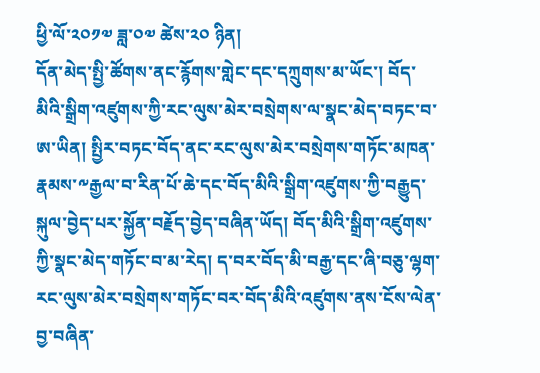ཕྱི་ལོ་༢༠༡༧ ཟླ་༠༧ ཚེས་༢༠ ཉིན།
དོན་མེད་སྤྱི་ཚོགས་ནང་རྙོགས་གླེང་དང་དཀྲུགས་མ་ཡོང་། བོད་མིའི་སྒྲིག་འཛུགས་ཀྱི་རང་ལུས་མེར་བསྲེགས་ལ་སྣང་མེད་བཏང་བ་ཨ་ཡིན། སྤྱིར་བཏང་བོད་ནང་རང་ལུས་མེར་བསྲེགས་གཏོང་མཁན་རྣམས་༸རྒྱལ་བ་རིན་པོ་ཆེ་དང་བོད་མིའི་སྒྲིག་འཛུགས་ཀྱི་བརྒྱུད་སྐུལ་བྱེད་པར་སྐྱོན་བརྗོད་བྱེད་བཞིན་ཡོད། བོད་མིའི་སྒྲིག་འཛུགས་ཀྱི་སྣང་མེད་གཏོང་བ་མ་རེད། ད་བར་བོད་མི་བརྒྱ་དང་ཞི་བཅུ་ལྷག་རང་ལུས་མེར་བསྲེགས་གཏོང་བར་བོད་མིའི་འཛུགས་ནས་ངོས་ལེན་བྱ་བཞིན་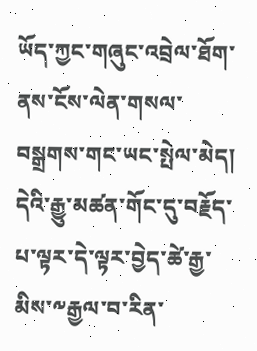ཡོད་ཀྱང་གཞུང་འབྲེལ་ཐོག་ནས་ངོས་ལེན་གསལ་བསྒྲགས་གང་ཡང་སྤེལ་མེད། དེའི་རྒྱུ་མཚན་གོང་དུ་བརྗོད་པ་ལྟར་དེ་ལྟར་བྱེད་ཚེ་རྒྱ་མིས་༸རྒྱལ་བ་རིན་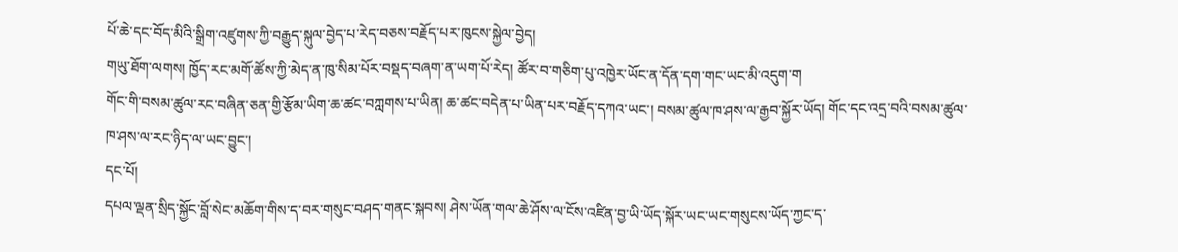པོ་ཆེ་དང་བོད་མིའི་སྒྲིག་འཛུགས་ཀྱི་བརྒྱུད་སྐུལ་བྱེད་པ་རེད་བཅས་བརྗོད་པར་ཁུངས་སྐྱེལ་བྱེད།
གཡུ་ཐོག་ལགས། ཁྱོད་རང་མགོ་ཚོས་ཀྱི་མེད་ན་ཁུ་སིམ་པོར་བསྡད་བཞག་ན་ཡག་པོ་རེད། ཚོར་བ་གཅིག་པུ་འཁྱེར་ཡོང་ན་དོན་དག་གང་ཡང་མི་འདུག་ག
གོང་གི་བསམ་ཚུལ་རང་བཞིན་ཅན་གྱི་རྩོམ་ཡིག་ཆ་ཚང་བཀླགས་པ་ཡིན། ཆ་ཚང་བདེན་པ་ཡིན་པར་བརྗོད་དཀའ་ཡང་། བསམ་ཚུལ་ཁ་ཤས་ལ་རྒྱབ་སྐྱོར་ཡོད། གོང་དང་འདྲ་བའི་བསམ་ཚུལ་ཁ་ཤས་ལ་རང་ཉིད་ལ་ཡང་བྱུང་།
དང་པོ།
དཔལ་ལྡན་སྲིད་སྐྱོང་བློ་སེང་མཆོག་གིས་ད་བར་གསུང་བཤད་གནང་སྐབས། ཤེས་ཡོན་གལ་ཆེ་ཤོས་ལ་ངོས་འཛིན་བྱ་ཡི་ཡོད་སྐོར་ཡང་ཡང་གསུངས་ཡོད་ཀྱང་ད་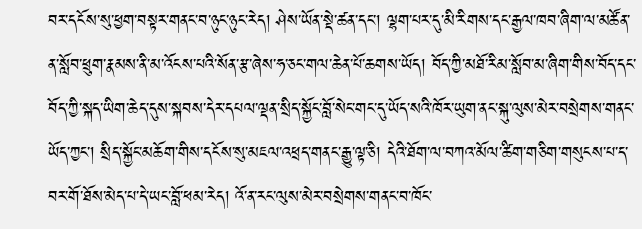བར་དངོས་སུ་ཕྱག་བསྟར་གནང་བ་ཉུང་ཉུང་རེད། ཤེས་ཡོན་སྡེ་ཚན་དང་། ལྷག་པར་དུ་མི་རིགས་དང་རྒྱལ་ཁབ་ཞིག་ལ་མཚོན་ན་སློབ་ཕྲུག་རྣམས་ནི་མ་འོངས་པའི་སོན་རྩ་ཞེས་ཧ་ཅང་གལ་ཆེན་པོ་ཆགས་ཡོད། བོད་ཀྱི་མཐོ་རིམ་སློབ་མ་ཞིག་གིས་བོད་དང་བོད་ཀྱི་སྐད་ཡིག་ཆེད་དུས་སྐབས་དེར་དཔལ་ལྡན་སྲིད་སྐྱོང་བློ་སེང་གང་དུ་ཡོད་སའི་ཁོར་ཡུག་ནང་སྐུ་ལུས་མེར་བསྲེགས་གནང་ཡོད་ཀྱང་། སྲིད་སྐྱོང་མཆོག་གིས་དངོས་སུ་མཇལ་འཕྲད་གནང་རྒྱུ་ལྟ་ཅི། དེའི་ཐོག་ལ་བཀའ་མོལ་ཚིག་གཅིག་གསུངས་པ་ད་བར་གོ་ཐོས་མེད་པ་དེ་ཡང་བློ་ཕམ་རེད། འོ་ན་རང་ལུས་མེར་བསྲེགས་གནང་བ་ཁོང་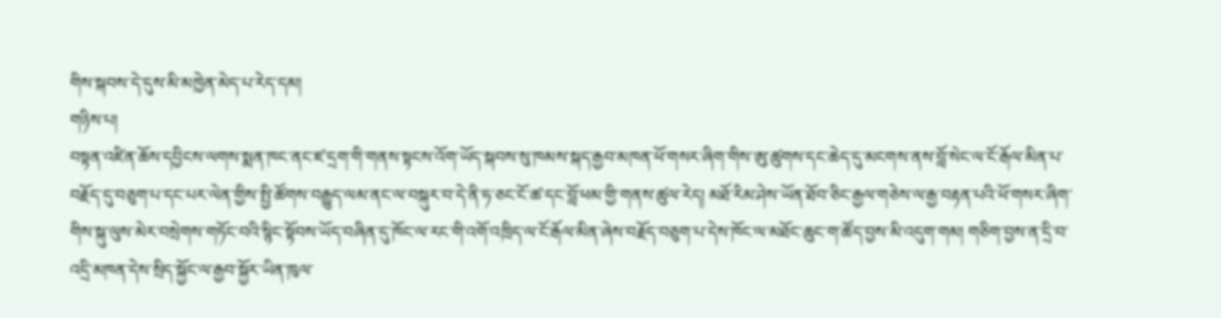གིས་སྐབས་དེ་དུས་མི་མཁྱེན་མེད་པ་རེད་དམ།
གཉིས་པ།
བསྟན་འཛིན་ཆོས་དབྱིངས་ལགས་སྨན་ཁང་ནང་ཛ་དྲག་གི་གནས་སྟངས་འོག་ཡོད་སྐབས་སུ་ཁམས་སྐད་རྒྱབ་མཁན་ཕོ་གསར་ཞིག་གིས་ཨུ་ཚུགས་དང་ཆེད་དུ་མངགས་ནས་བློ་སེང་ལ་ངོ་རྒོལ་མིན་པ་བརྗོད་དུ་བཅུག་པ་དང་པར་ལེན་གྱིས་སྤྱི་ཚོགས་བརྒྱུད་ལམ་ནང་ལ་བསྐུར་བ་དེ་ནི་ཧ་ཅང་ངོ་ཚ་དང་བློ་ཕམ་གྱི་གནས་ཚུལ་རེད། མཐོ་རིམ་ཤེས་ཡོན་ཐོབ་ཅིང་རྒྱལ་གཅེས་ལ་རྒྱ་བརྟན་པའི་ཕོ་གསར་ཞིག་གིས་སྐུ་ལུས་མེར་བསྲེགས་གཏོང་བའི་སྙིང་སྟོབས་ཡོད་བཞིན་དུ་ཁོང་ལ་རང་གི་འགོ་འཁྲིད་ལ་ངོ་རྒོལ་མིན་ཞེས་བརྗོད་བཅུག་པ་དེས་ཁོང་ལ་མཐོང་ཆུང་ག་ཚོད་བྱས་མི་འདུག་གམ། གཅིག་བྱས་ན་དྲི་བ་འདྲི་མཁན་དེས་སྲིད་སྐྱོང་ལ་རྒྱབ་སྐྱོར་ཡིན་ཁུལ་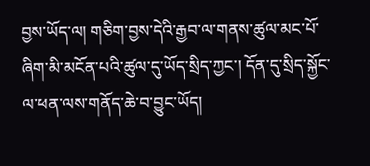བྱས་ཡོད་ལ། གཅིག་བྱས་དེའི་རྒྱབ་ལ་གནས་ཚུལ་མང་པོ་ཞིག་མི་མངོན་པའི་ཚུལ་དུ་ཡོད་སྲིད་ཀྱང་། དོན་དུ་སྲིད་སྐྱོང་ལ་ཕན་ལས་གནོད་ཆེ་བ་བྱུང་ཡོད།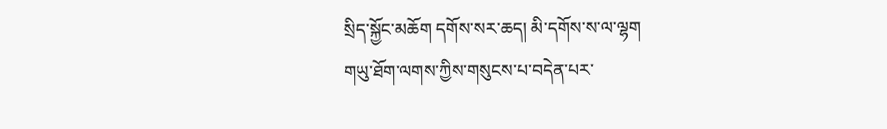སྲིད་སྐྱོང་མཆོག དགོས་སར་ཆད། མི་དགོས་ས་ལ་ལྷག
གཡུ་ཐོག་ལགས་ཀྱིས་གསུངས་པ་བདེན་པར་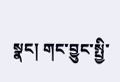སྣང། གང་བྱུང་སྤྱི་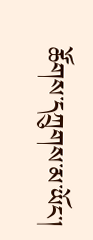ཚོགས་དཀྲུགས་མ་ཡོང།